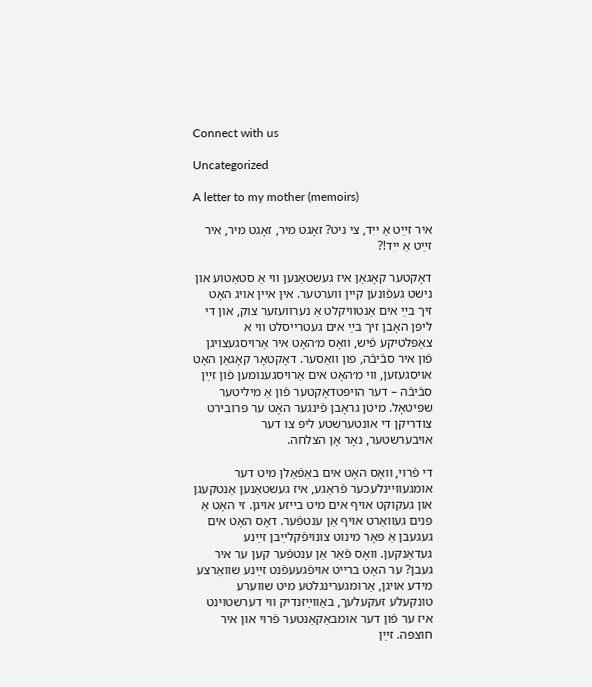Connect with us

Uncategorized

A letter to my mother (memoirs)

איר זײַט אַ ייִד, צי ניט? זאָגט מיר, זאָגט מיר, איר זײַט אַ ייִד!?

דאָקטער קאָגאַן איז געשטאַנען ווי אַ סטאַטוע און נישט געפֿונען קיין ווערטער. אין איין אויג האָט זיך בײַ אים אַנטוויקלט אַ נערוועזער צוק, און די ליפּן האָבן זיך בײַ אים געטרייסלט ווי א צאַפּלטיקע פֿיש, וואָס מ׳האָט איר אַרויסגעצויגן פֿון איר סבֿיבֿה, פון וואַסער. דאָקטאָר קאָגאַן האָט אויסגעזען, ווי מ׳האָט אים אַרויסגענומען פֿון זײַן סבֿיבֿה – דער הויפּטדאָקטער פֿון אַ מיליטער שפּיטאָל. מיטן גראָבן פֿינגער האָט ער פּרובירט צודריקן די אונטערשטע ליפּ צו דער אויבערשטער, נאָר אָן הצלחה.

די פֿרוי, וואָס האָט אים באַפֿאַלן מיט דער אומגעוויינלעכער פֿראַגע, איז געשטאַנען אַנטקעגן און געקוקט אויף אים מיט בייזע אויגן. זי האָט אַ פּנים געוואַרט אויף אַן ענטפֿער. דאָס האָט אים געגעבן אַ פּאָר מינוט צונויפֿקלײַבן זײַנע געדאַנקען. וואָס פֿאַר אַן ענטפֿער קען ער איר געבן? ער האָט ברייט אויפֿגעעפֿנט זײַנע שוואַרצע מידע אויגן, אַרומגערינגלטע מיט שווערע טונקעלע זעקעלעך, באַווײַזנדיק ווי דערשטוינט איז ער פֿון דער אומבאַקאַנטער פֿרוי און איר חוצפּה. זײַן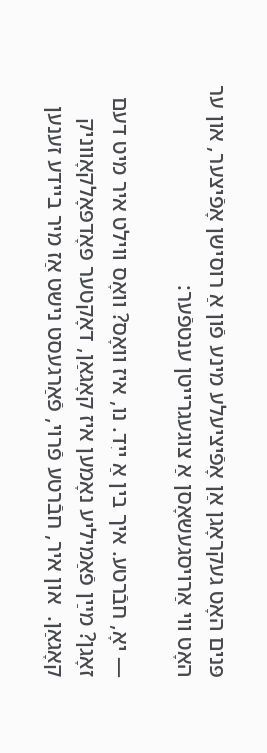פּנים האָט געקראָגן אַן אָפֿיציעלע מינע פֿון אַ רוסישן אָפֿיצער, און ער האָט ווי אַרויסגעשאָסן אַ צוגעגרייטן ענטפֿער:

— יאָ, חבֿרטע. איך בין אַ ייִד. נו, איז וואָס? וואָס ווילט איר מיט דעם זאָגן? מײַן פֿאַמיליע נאָמען איז קאָגאַן, דאָקטער פּאָדפּאָלקאָווניק קאָגאַן.  און איר, חבֿרטע פֿרוי, פֿאַרגעסט נישט אַז מיר ביידע זענען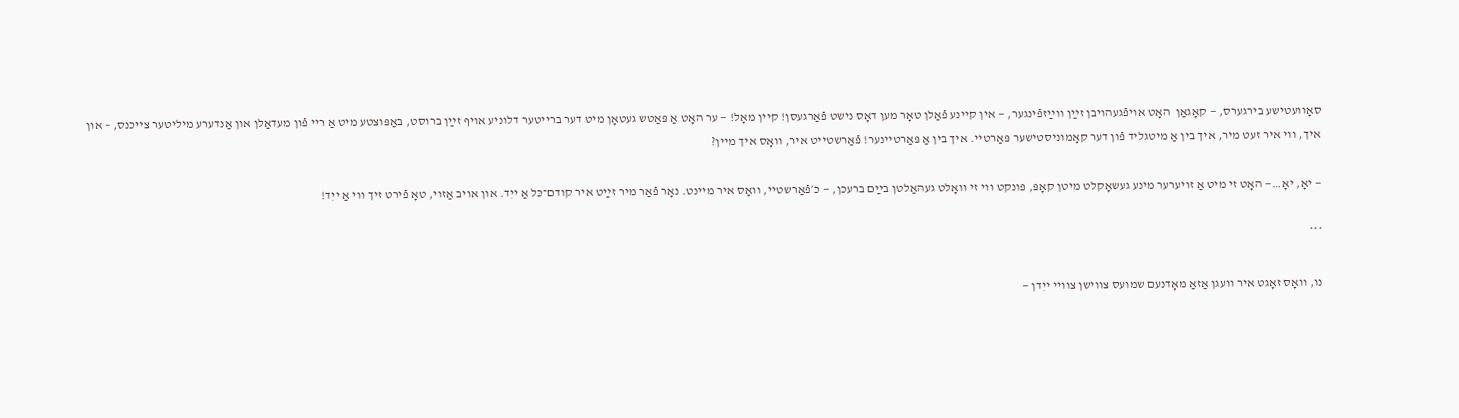סאָוועטישע בירגערס, — קאָגאַן  האָט אויפֿגעהויבן זײַן ווײַזפֿינגער, — אין קיינע פֿאַלן טאָר מען דאָס נישט פֿאַרגעסן! קיין מאָל! — ער האָט אַ פּאַטש געטאָן מיט דער ברייטער דלוניע אויף זײַן ברוסט, באַפּוצטע מיט אַ ריי פֿון מעדאַלן און אַנדערע מיליטער צײכנס, – און איך, ווי איר זעט מיר, איך בין אַ מיטגליד פֿון דער קאָמוניסטישער פּאַרטיי. איך בין אַ פּאַרטיינער! פֿאַרשטייט איר, וואָס איך מיין?

— יאָ, יאָ…— האָט זי מיט אַ זויערער מינע געשאָקלט מיטן קאָפּ, פּונקט ווי זי וואָלט געהאַלטן בײַם ברעכן, — כ׳פֿאַרשטיי, וואָס איר מיינט. נאָר פֿאַר מיר זײַט איר קודם־כּל אַ ייִד. און אויב אַזוי, טאָ פֿירט זיך ווי אַ ייִד!

***

נו, וואָס זאָגט איר וועגן אַזאַ מאָדנעם שמועס צווישן צוויי ייִדן —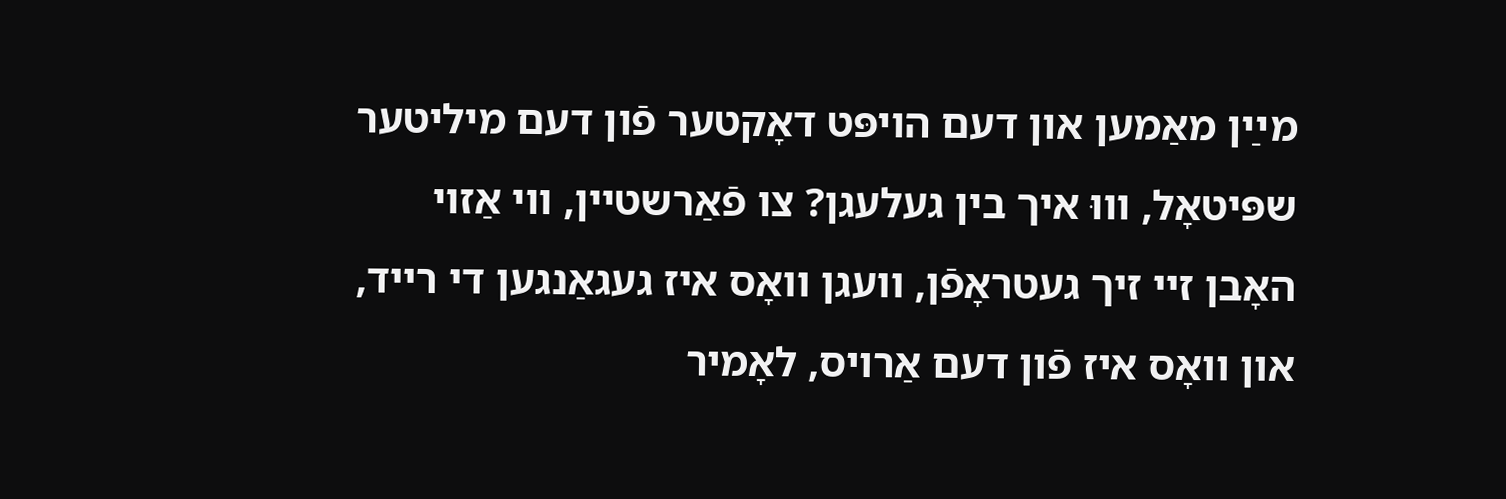מײַן מאַמען און דעם הויפּט דאָקטער פֿון דעם מיליטער שפּיטאָל, וווּ איך בין געלעגן? צו פֿאַרשטיין, ווי אַזוי האָבן זיי זיך געטראָפֿן, וועגן וואָס איז געגאַנגען די רייד, און וואָס איז פֿון דעם אַרויס, לאָמיר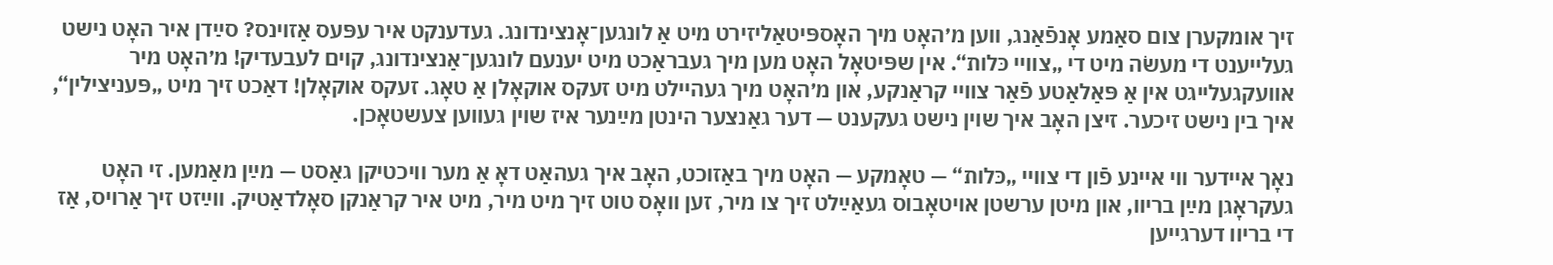זיך אומקערן צום סאַמע אָנפֿאַנג, ווען מ׳האָט מיך האָספּיטאַליזירט מיט אַ לונגען־אָנצינדונג. געדענקט איר עפּעס אַזוינס? סײַדן איר האָט נישט געלייענט די מעשׂה מיט די „צוויי כּלות“. אין שפּיטאָל האָט מען מיך געבראַכט מיט יענעם לונגען־אַנצינדונג, קוים לעבעדיק! מ׳האָט מיר אוועקגעלייגט אין אַ פּאַלאַטע פֿאַר צוויי קראַנקע, און מ׳האָט מיך געהיילט מיט זעקס אוקאָלן אַ טאָג. זעקס אוקאָלן! דאַכט זיך מיט „פּעניצילין“, איך בין נישט זיכער. זיצן האָב איך שוין נישט געקענט — דער גאַנצער הינטן מײַנער איז שוין געווען צעשטאָכן.

נאָך איידער ווי איינע פֿון די צוויי „כּלות“ — טאָמקע — האָט מיך באַזוכט, האָב איך געהאַט דאָ אַ מער וויכטיקן גאַסט — מײַן מאַמען. זי האָט געקראָגן מײַן בריוו, און מיטן ערשטן אויטאָבוס געאַײַלט זיך צו מיר, זען וואָס טוט זיך מיט מיר, מיט איר קראַנקן סאָלדאַטיק. ווײַזט זיך אַרויס, אַז די בריוו דערגייען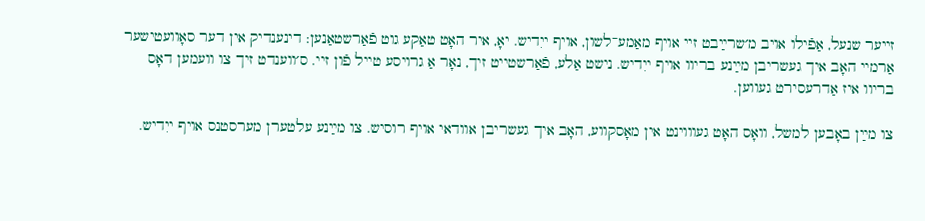זייער שנעל, אַפֿילו אויב מ׳שרײַבט זיי אויף מאַמע־לשון, אויף ייִדיש. יאָ, איר האָט טאַקע גוט פֿאַרשטאַנען: דינענדיק אין דער סאָוועטישער אַרמיי האָב איך געשריבן מײַנע בריוו אויף ייִדיש. נישט אַלע, פֿאַרשטייט זיך, נאָר אַ גרויסע טייל פֿון זיי. ס׳ווענדט זיך צו וועמען דאָס בריוו איז אַדרעסירט געווען.

צו מײַן באָבען למשל, וואָס האָט געוווינט אין מאָסקווע, האָב איך געשריבן אוודאי אויף רוסיש. צו מײַנע עלטערן מערסטנס אויף ייִדיש.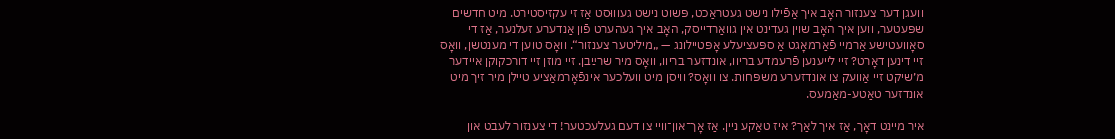וועגן דער צענזור האָב איך אַפֿילו נישט געטראַכט, פּשוט נישט געוווּסט אַז זי עקזיסטירט. מיט חדשים שפּעטער, ווען איך האָב שוין געדינט אין גוואַרדייסק, האָב איך געהערט פֿון אַנדערע זעלנער, אַז די סאָוועטישע אַרמיי פֿאַרמאָגט אַ ספּעציעלע אָפּטיילונג — „מיליטער צענזור“. וואָס טוען די מענטשן, וואָס זיי דינען דאָרט? זיי לייענען פֿרעמדע בריוו, אונדזער בריוו, וואָס מיר שרײַבן. זיי מוזן זיי דורכקוקן איידער מ׳שיקט זיי אַוועק צו אונדזערע משפּחות. צו וואָס? וויסן מיט וועלכער אינפֿאָרמאַציע טיילן מיר זיך מיט אונדזער טאַטע-מאַמעס.

איר מיינט דאָך, אַז איך לאַך? איז טאַקע ניין. אַז אָך־און־וויי צו דעם געלעכטער! די צענזור לעבט און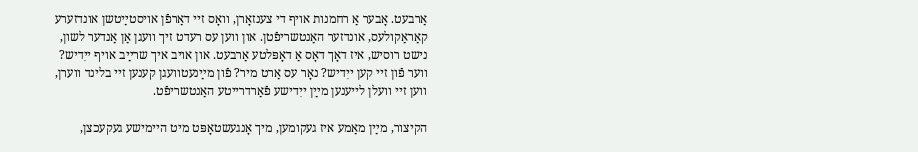אַרבעט. אָבער אַ רחמנות אויף די צענזאָרן, וואָס זיי דאַרפֿן אויסטײַטשן אונדזערע קאַראַקולעס, אונדזער האַנטשריפֿטן. און ווען עס רעדט זיך וועגן אַן אַנדער לשון, נישט רוסיש, איז דאָך דאָס אַ דאָפּלטע אַרבעט. און אויב איך שרײַב אויף ייִדיש? ווער פֿון זיי קען ייִדיש? נאָר עס אַרט מיר? פֿון מײַנעטוועגן קענען זיי בלינד ווערן, ווען זיי וועלן לייענען מײַן ייִדישע פֿאַרדרייטע האַנטשריפֿט.

הקיצור, מײַן מאַמע איז געקומען, מיך אָנגעשטאָפּט מיט היימישע געקעכצן,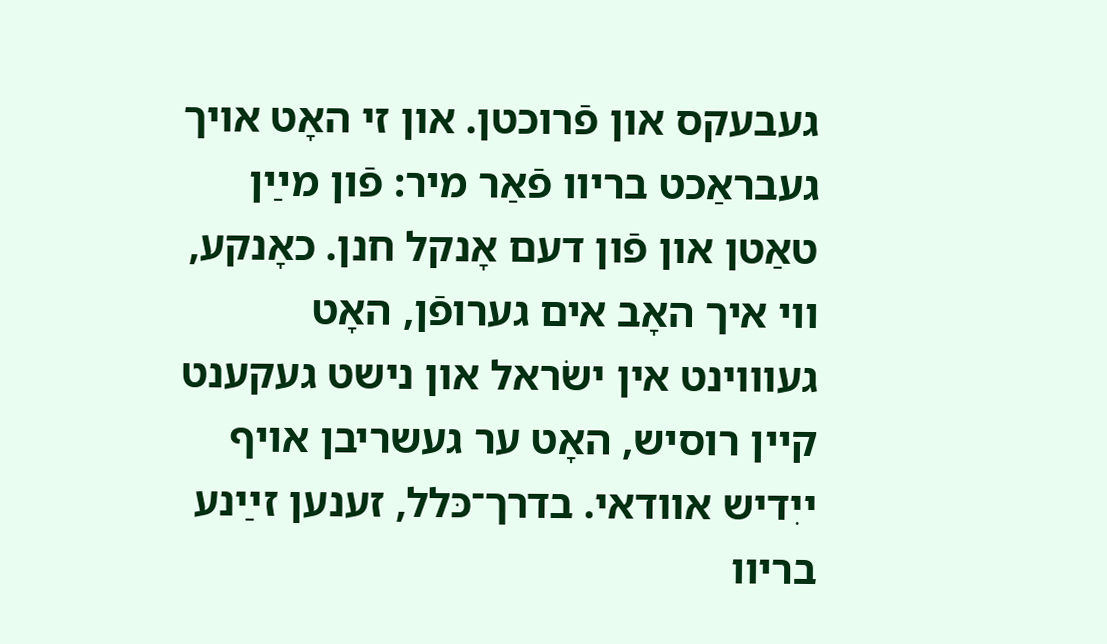געבעקס און פֿרוכטן. און זי האָט אויך געבראַכט בריוו פֿאַר מיר: פֿון מײַן טאַטן און פֿון דעם אָנקל חנן. כאָנקע, ווי איך האָב אים גערופֿן, האָט געוווינט אין ישׂראל און נישט געקענט קיין רוסיש, האָט ער געשריבן אויף ייִדיש אוודאי. בדרך־כּלל, זענען זײַנע בריוו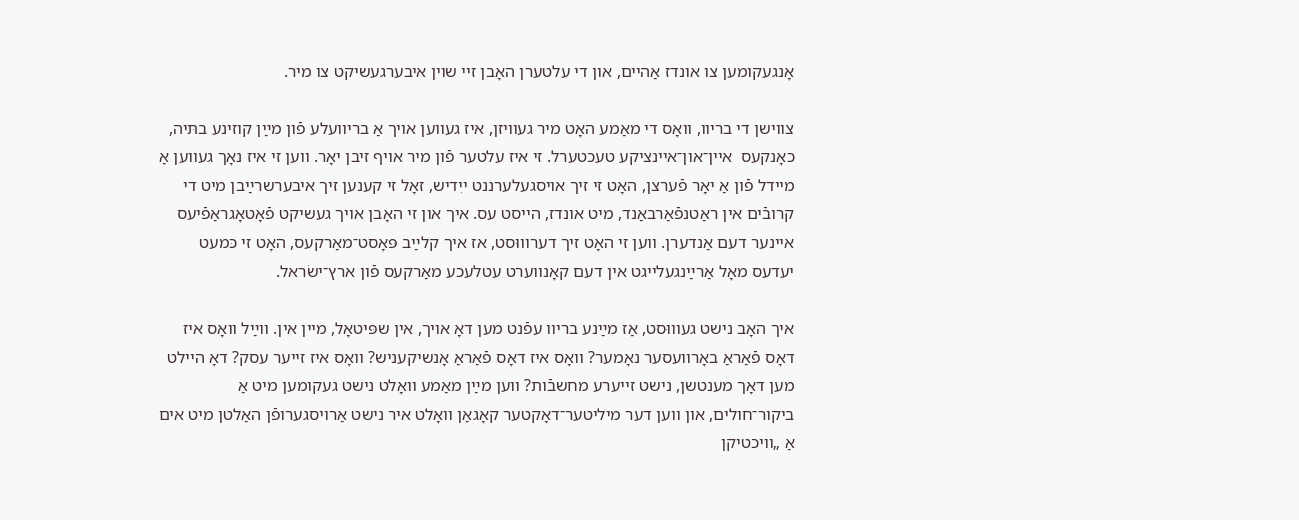אָנגעקומען צו אונדז אַהיים, און די עלטערן האָבן זיי שוין איבערגעשיקט צו מיר.

צווישן די בריוו, וואָס די מאַמע האָט מיר געוויזן, איז געווען אויך אַ בריוועלע פֿון מײַן קוזינע בתּיה, כאָנקעס  איין־און־איינציקע טעכטערל. זי איז עלטער פֿון מיר אויף זיבן יאָר. ווען זי איז נאָך געווען אַ מיידל פֿון אַ יאָר פֿערצן, האָט זי זיך אויסגעלערננט ייִדיש, זאָל זי קענען זיך איבערשרײַבן מיט די קרובֿים אין ראַטנפֿאַרבאַנד, מיט אונדז, הייסט עס. איך און זי האָבן אויך געשיקט פֿאָטאָגראַפֿיעס איינער דעם אַנדערן. ווען זי האָט זיך דערוווּסט, אז איך קלײַב פּאָסט־מאַרקעס, האָט זי כּמעט יעדעס מאָל אַרײַנגעלייגט אין דעם קאָנווערט עטלעכע מאַרקעס פֿון ארץ־ישׂראל.

איך האָב נישט געוווּסט, אַז מײַנע בריוו עפֿנט מען דאָ אויך, אין שפּיטאָל, מיין אין. ווײַל וואָס איז דאָס פֿאַראַ באָרוועסער נאָמער? וואָס איז דאָס פֿאַראַ אָנשיקעניש? וואָס איז זייער עסק? דאָ היילט מען דאָך מענטשן, נישט זייערע מחשבֿות? ווען מײַן מאַמע וואָלט נישט געקומען מיט אַ ביקור־חולים, און ווען דער מיליטער־דאָקטער קאָגאַן וואָלט איר נישט אַרויסגערופֿן האַלטן מיט אים אַ „וויכטיקן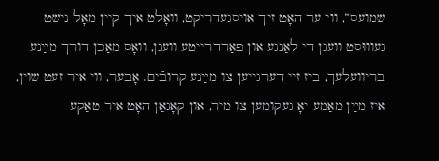שמועס“, ווי ער האָט זיך אויסגעדריקט, וואָלט איך קיין מאָל נישט געוווּסט וועגן די לאַנגע און פאַרדרייטע וועגן, וואָס מאַכן דורך מײַנע בריוועלעך, ביז זיי דערגייען צו מײַנע קרובֿים. אָבער, ווי איר זעט שוין, איז מײַן מאַמע יאָ געקומען צו מיר, און קאָגאַן האָט איר טאַקע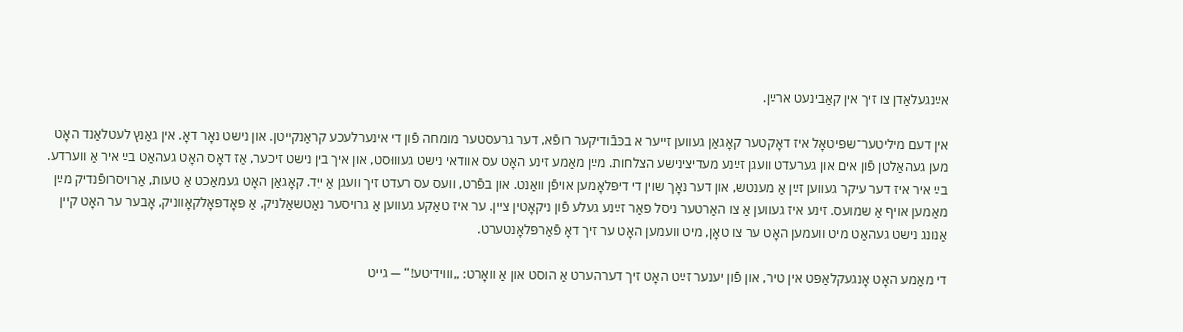אײַנגעלאַדן צו זיך אין קאַבינעט ארײַן.

אין דעם מיליטער־שפּיטאָל איז דאָקטער קאָגאַן געווען זייער א בכּבֿודיקער רופֿא, דער גרעסטער מומחה פֿון די אינערלעכע קראַנקײטן. און נישט נאָר דאָ. אין גאַנץ לעטלאַנד האָט מען געהאַלטן פֿון אים און גערעדט וועגן זײַנע מעדיצינישע הצלחות. מײַן מאַמע זינע האָט עס אוודאי נישט געוווּסט, און איך בין נישט זיכער, אַז דאָס האָט געהאַט בײַ איר אַ ווערדע. בײַ איר איז דער עיקר געווען זײַן אַ מענטש, און דער נאָך שוין די דיפּלאָמען אויפֿן וואַנט. און בפֿרט, וועס עס רעדט זיך וועגן אַ ייִד. קאָגאַן האָט געמאַכט אַ טעות, אַרויסרופֿנדיק מײַן מאַמען אויף אַ שמועס. זינע איז געווען אַ צו האַרטער ניסל פאַר זײַנע געלע פֿון ניקאָטין ציין. ער איז טאַקע געווען אַ גרויסער נאַטשאַלניק, אַ פּאָדפּאָלקאָווניק, אָבער ער האָט קיין אַנונג נישט געהאַט מיט וועמען האָט ער צו טאָן, מיט וועמען האָט ער זיך דאָ פֿאַרפּלאָנטערט.

די מאַמע האָט אָנגעקלאַפּט אין טיר, און פֿון יענער זײַט האָט זיך דערהערט אַ הוסט און אַ וואָרט: „וווידיטע!“ — גייט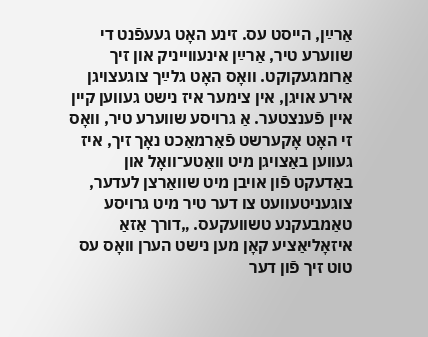אַרײַן, הייסט עס. זינע האָט געעפֿנט די שווערע טיר, אַרײַן אינעווייניק און זיך אַרומגעקוקט. וואָס האָט גלײַך צוגעצויגן אירע אויגן, אין צימער איז נישט געווען קיין איין פֿענצטער. אַ גרויסע שווערע טיר, וואָס זי האָט אָקערשט פֿאַרמאַכט נאָך זיך, איז געווען באַצויגן מיט וואַטע־וואָל און באַדעקט פֿון אויבן מיט שוואַרצן לעדער, צוגעניטעוועט צו דער טיר מיט גרויסע טאַמבעקנע טשוועקעס. „דורך אַזאַ איזאָליאַציע קאָן מען נישט הערן וואָס עס טוט זיך פֿון דער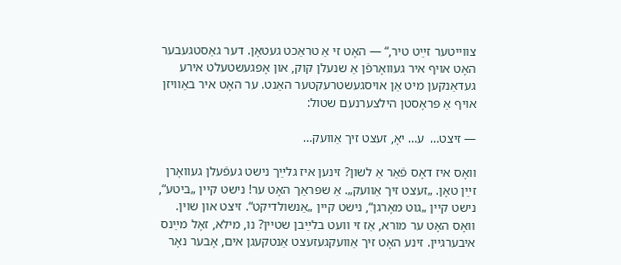צווייטער זײַט טיר,“ — האָט זי אַ טראַכט געטאָן. דער גאַסטגעבער האָט אויף איר געוואָרפֿן אַ שנעלן קוק, און אָפּגעשטעלט אירע געדאַנקען מיט אַן אויסגעשטרעקטער האַנט. ער האָט איר באַוויזן אויף אַ פּראָסטן הילצערנעם שטול:

— זיצט…  ע… יאָ, זעצט זיך אַוועק…

וואָס איז דאָס פֿאַר אַ לשון? זינען איז גלײַך נישט געפֿעלן געוואָרן זײַן טאָן. „זעצט זיך אַוועק„. אַ שפּראַך האָט ער! נישט קיין „ביטע“, נישט קיין „גוט מאָרגן“, נישט קיין „אַנשולדיקט“. זיצט און שוין. וואָס האָט ער מורא, אַז זי וועט בלײַבן שטיין? נו, מילא, זאָל מײַנס איבערגיין. זינע האָט זיך אַוועקגעזעצט אַנטקעגן אים, אָבער נאָר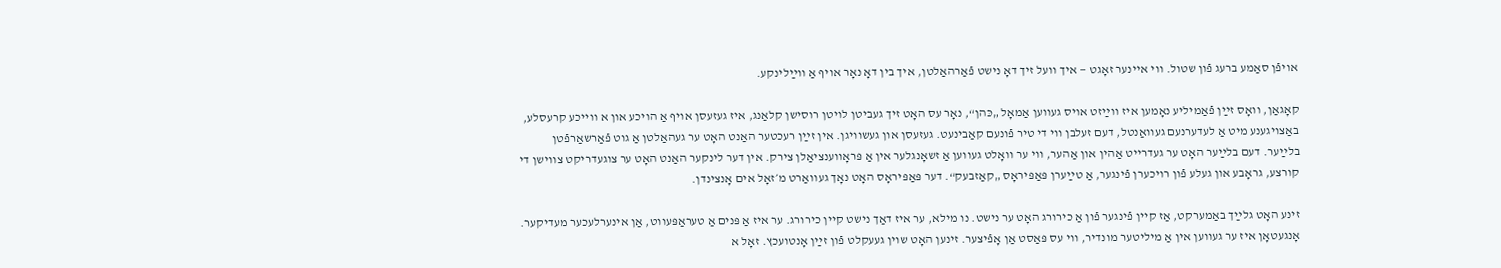אויפֿן סאַמע ברעג פֿון שטול. ווי איינער זאָגט — איך וועל זיך דאָ נישט פֿאַרהאַלטן, איך בין דאָ נאָר אויף אַ ווײַלינקע.

קאָגאַן, וואָס זײַן פֿאַמיליע נאָמען איז ווײַזט אויס געווען אַמאָל „כּהן“, נאָר עס האָט זיך געביטן לויטן רוסישן קלאַנג, איז געזעסן אויף אַ הויכע און א ווייכע קרעסלע, באַצויגענע מיט אַ לעדערנעם געוואַנטל, דעם זעלבן ווי די טיר פֿונעם קאַבינעט. געזעסן און געשוויגן. אין זײַן רעכטער האַנט האָט ער געהאַלטן אַ גוט פֿאַרשאַרפֿטן בלײַער. דעם בלײַער האָט ער געדרייט אַהין און אַהער, ווי ער וואָלט געווען אַ זשאָנגלער אין אַ פּראָווענציאַלן צירק. אין דער לינקער האַנט האָט ער צוגעדריקט צווישן די קורצע, גראָבע און געלע פֿון רויכערן פֿינגער, אַ טײַערן פּאַפּיראָס „קאַזבעק“. דער פּאַפּיראָס האָט נאָך געוואַרט מ׳זאָל אים אָנצינדן.

זינע האָט גלײַך באַמערקט, אַז קיין פֿינגער פֿון אַ כירורג האָט ער נישט. נו מילא, ער איז דאַך נישט קיין כירורג. ער איז אַ פּנים אַ טעראַפּעווט, אַן אינערלעכער מעדיקער. אָנגעטאָן איז ער געווען אין אַ מיליטער מונדיר, ווי עס פּאַסט אַן אָפֿיצער. זינען האָט שוין געעקלט פֿון זײַן אָנטועכץ. זאָל א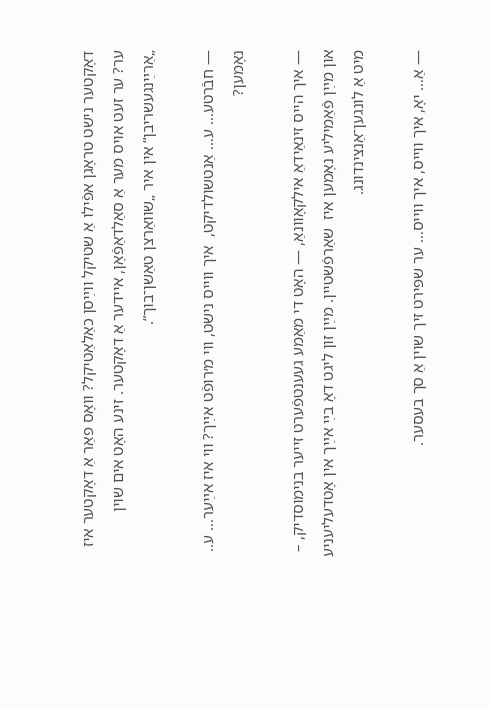דאָקטער נישט טראָגן אפֿילו אַ שטיקל ווײַסן כאַלאַטיקל? וואָס פאַר אַ דאָקטער איז ער? ער זעט אויס מער אַ סאַלדאַפֿאָן, איידער אַ דאָקטער. זינע האָט אים שוין „אַרײַנגעשריבן“ אין איר „שוואַרצן טאַשן־בוך“.

— חבֿרטע… ע… אַנטשולדיקט,  איך ווייס נישט, ווי מ׳רופֿט אײַך? ווי איז אײַער… ע.. נאָמען?

— איך הייס זינאַידאַ אילקאָוונאַ, — האָט די מאַמע געענטפֿערט זייער בנימוסדיק, – און מײַן פֿאַמיליע נאָמען איז  שאַרפֿשטיין. מײַן זון ליגט דאָ בײַ אײַך אין אָטדעליעניע מיט אַ לונגען־אַנצינדונג.

— אַ… יאָ, איך ווייס, איך ווייס… ער שפּירט זיך שוין אַ סך בעסער.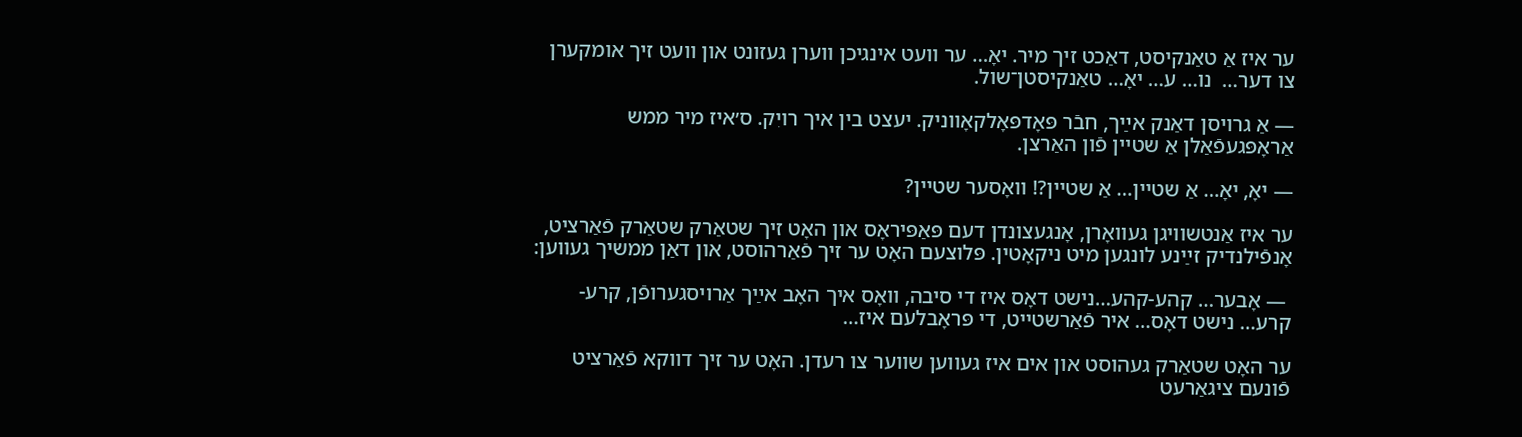ער איז אַ טאַנקיסט, דאַכט זיך מיר. יאָ… ער וועט אינגיכן ווערן געזונט און וועט זיך אומקערן צו דער…  נו… ע… יאָ… טאַנקיסטן־שול.

— אַ גרויסן דאַנק אײַך, חבֿר פּאָדפּאָלקאָווניק. יעצט בין איך רויִק. ס׳איז מיר ממש אַראָפּגעפֿאַלן אַ שטיין פֿון האַרצן.

— יאָ, יאָ… אַ שטיין… אַ שטיין?! וואָסער שטיין?

ער איז אַנטשוויגן געוואָרן, אָנגעצונדן דעם פּאַפּיראָס און האָט זיך שטאַרק שטאַרק פֿאַרציט, אָנפֿילנדיק זײַנע לונגען מיט ניקאָטין. פּלוצעם האָט ער זיך פֿאַרהוסט, און דאַן ממשיך געווען:

 — אָבער… קהע-קהע…נישט דאָס איז די סיבה, וואָס איך האָב אײַך אַרויסגערופֿן, קרע-קרע… נישט דאָס… איר פֿאַרשטייט, די פּראָבלעם איז…

ער האָט שטאַרק געהוסט און אים איז געווען שווער צו רעדן. האָט ער זיך דווקא פֿאַרציט פֿונעם ציגאַרעט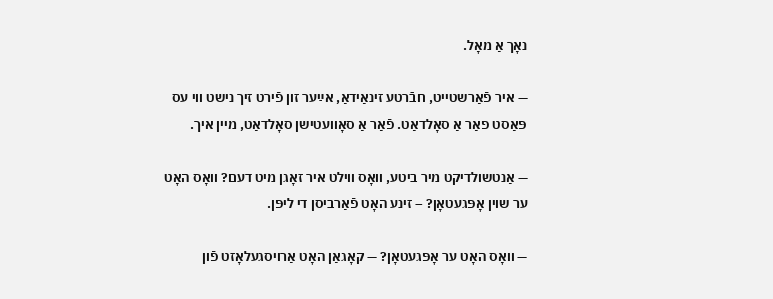נאָך אַ מאָל.

— איר פֿאַרשטייט, חבֿרטע זינאַידאַ, אײַער זון פֿירט זיך נישט ווי עס פּאַסט פאַר אַ סאָלדאַט. פֿאַר אַ סאָוועטישן סאָלדאַט, מיין איך.

— אַנטשולדיקט מיר ביטע, וואָס ווילט איר זאָגן מיט דעם? וואָס האָט ער שוין אָפּגעטאָן? – זינע האָט פֿאַרביסן די ליפּן.

— וואָס האָט ער אָפּגעטאָן? — קאָגאַן האָט אַרויסגעלאָזט פֿון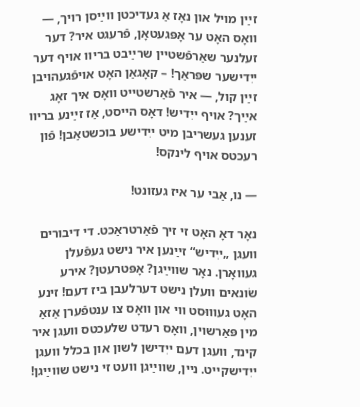זײַן מויל און נאָז אַ געדיכטן ווײַסן רויך, — וואָס האָט ער אָפּגעטאָן, פֿרעגט איר? דער זעלנער שאַרפֿשטיין שרײַבט בריוו אויף דער ייִדישער שפּראַך! – קאָגאַן האָט אויפֿגעהויבן זײַן קול, — איר פֿאַרשטייט וואָס איך זאָג אײַך? אויף ייִדיש! דאָס הייסט, אַז זײַנע בריוו זענען געשריבן מיט ייִדישע בוכשטאַבן! פֿון רעכטס אויף לינקס!

— נו, אַבי ער איז געזונט!

נאָר דאָ האָט זי זיך פֿאַרטראַכט. די דיבורים וועגן „ייִדיש“ זײַנען איר נישט געפֿעלן געוואָרן. נאָר שווײַגן? אָפּטרעטן? אירע שׂונאים וועלן נישט דערלעבן ביז דעם! זינע האָט געוווּסט ווי און וואָס צו ענטפֿערן אַזאַ מין פּאַרשוין, וואָס רעדט שלעכטס וועגן איר קינד, וועגן דעם ייִדישן לשון און בכלל וועגן ייִדישקײט. ניין, שווײַגן וועט זי נישט שווײַגן!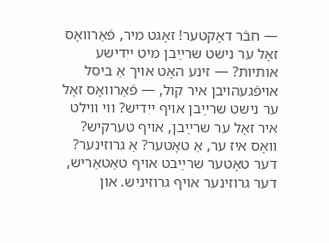— חבֿר דאָקטער! זאָגט מיר, פֿאַרוואָס זאָל ער נישט שרײַבן מיט ייִדישע אותיות? — זינע האָט אויך אַ ביסל אויפֿגעהויבן איר קול, — פֿאַרוואָס זאָל ער נישט שרײַבן אויף ייִדיש? ווי ווילט איר זאָל ער שרײַבן, אויף טערקיש? וואָס איז ער, אַ טאָטער? אַ גרוזינער? דער טאָטער שרײַבט אויף טאַטאַריש, דער גרוזינער אויף גרוזיניש. און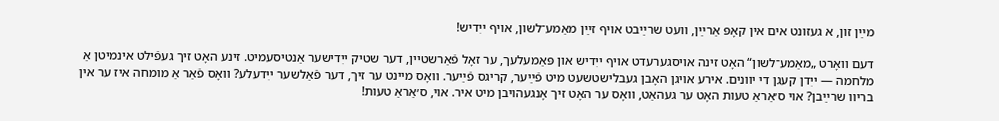מײַן זון, א געזונט אים אין קאָפּ אַרײַן, וועט שרײַבט אויף זײַן מאַמע־לשון, אויף ייִדיש!

דעם וואָרט „מאַמע־לשון“ האָט זינה אויסגערעדט אויף ייִדיש און פּאַמעלעך, ער זאָל פֿאַרשטיין, דער שטיק ייִדישער אַנטיסעמיט. זינע האָט זיך געפֿילט אינמיטן אַ מלחמה — ייִדן קעגן די יוונים. אירע אויגן האָבן געבלישטשעט מיט פֿײַער, קריגס פֿײַער. וואָס מיינט ער זיך, דער פֿאַלשער ייִדעלע? וואָס פֿאַר אַ מומחה איז ער אין בריוו שרײַבן? אוי ס׳אַראַ טעות האָט ער געהאַט, וואָס ער האָט זיך אָנגעהויבן מיט איר. אוי, ס׳אַראַ טעות!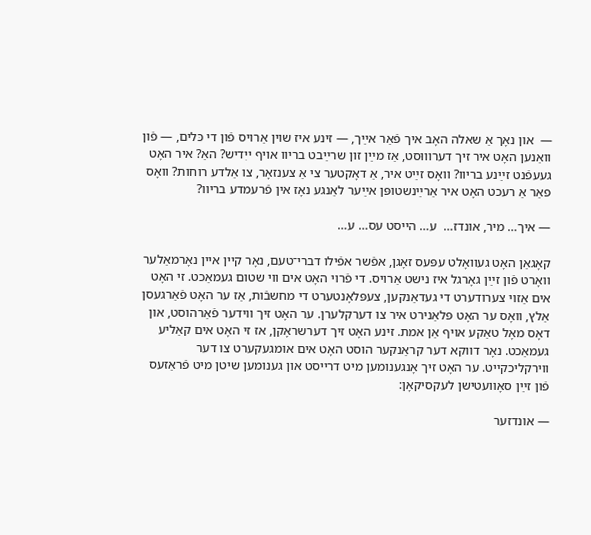—  און נאָך אַ שאלה האָב איך פֿאַר אײַך, — זינע איז שוין אַרויס פֿון די כּלים, — פֿון וואַנען האָט איר זיך דערוווּסט, אַז מײַן זון שרײַבט בריוו אויף ייִדיש? האַ? איר האָט געעפֿנט זײַנע בריוו? וואָס זײַט איר, אַ דאָקטער צי אַ צענזאָר, צו אַלדע רוחות? וואָס פאַר אַ רעכט האָט איר אַרײַנשטופּן אײַער לאַנגע נאָז אין פֿרעמדע בריוו?

— איך… מיר, אונדז…  ע… הייסט עס… ע…

קאָגאַן האָט געוואָלט עפּעס זאָגן, אפֿשר אפֿילו דברי־טעם, נאָר קיין איין נאָרמאַלער וואָרט פֿון זײַן גאָרגל איז נישט אַרויס. די פֿרוי האָט אים ווי שטום געמאַכט. זי האָט אים אַזוי צערודערט די געדאַנקען, צעפּלאָנטערט די מחשבֿות, אַז ער האָט פֿאַרגעסן אַלץ, וואָס ער האָט פּלאַנירט איר צו דערקלערן. ער האָט זיך ווידער פֿאַרהוסט, און דאָס מאָל טאַקע אויף אַן אמת. זינע האָט זיך דערשראָקן, אז זי האָט אים קאַליע געמאַכט. נאָר דווקא דער קראַנקער הוסט האָט אים אומגעקערט צו דער ווירקליכקײט. ער האָט זיך אָנגענומען מיט דרייסט און גענומען שיטן מיט פֿראַזעס פֿון זײַן סאָוועטישן לעקסיקאָן:

— אונדזער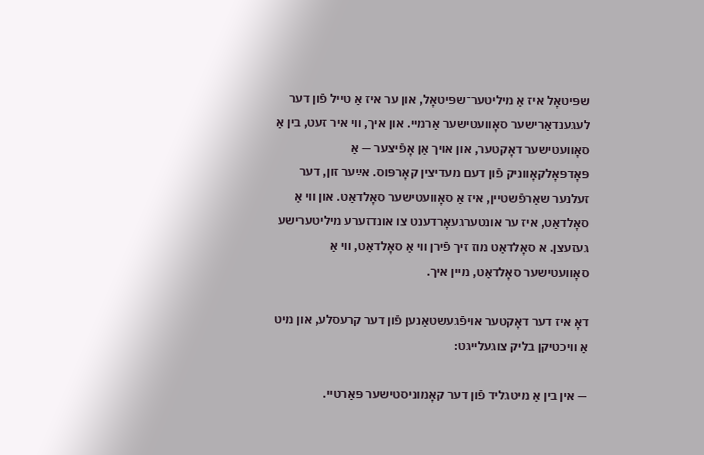שפּיטאָל איז אַ מיליטער־שפּיטאָל, און ער איז אַ טייל פֿון דער לעגענדאַרישער סאָוועטישער אַרמיי. און איך, ווי איר זעט, בין אַ סאָוועטישער דאָקטער, און אויך אַן אָפֿיצער — אַ פּאָדפּאָלקאָווניק פֿון דעם מעדיצין קאָרפּוס. אײַער זון, דער זעלנער שאַרפֿשטיין, איז אַ סאָוועטישער סאָלדאַט. און ווי אַ סאָלדאַט, איז ער אונטערגעאָרדענט צו אונדזערע מיליטערישע געזעצן. א סאָלדאַט מוז זיך פֿירן ווי אַ סאָלדאַט, ווי אַ סאָוועטישער סאָלדאַט, מיין איך.

דאָ איז דער דאָקטער אויפֿגעשטאַנען פֿון דער קרעסלע, און מיט אַ וויכטיקן בליק צוגעלייגט:

— אין בין אַ מיטגליד פֿון דער קאָמוניסטישער פּאַרטיי.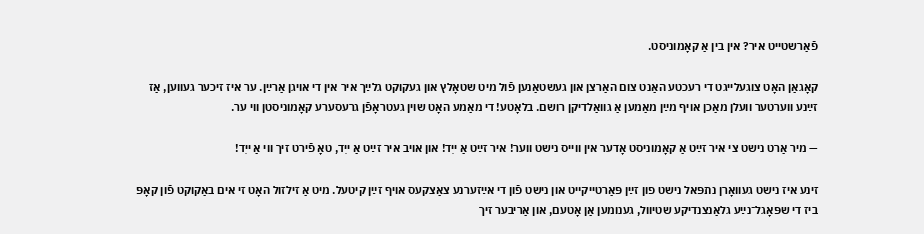פֿאַרשטייט איר? אין בין אַ קאָמוניסט.

קאָגאַן האָט צוגעלייגט די רעכטע האַנט צום האַרצן און געשטאַנען פֿול מיט שטאָלץ און געקוקט גלײַך איר אין די אויגן אַרײַן. ער איז זיכער געווען, אַז זײַנע ווערטער וועלן מאַכן אויף מײַן מאַמען אַ גוואַלדיקן רושם. בלאָטע! די מאַמע האָט שוין געטראָפֿן גרעסערע קאָמוניסטן ווי ער.

— מיר אַרט נישט צי איר זײַט אַ קאָמוניסט אָדער אין ווייס נישט ווער! איר זײַט אַ ייִד! און אויב איר זײַט אַ ייִד, טאָ פֿירט זיך ווי אַ ייִד!

זינע איז נישט געוואָרן נתפּאל נישט פון זײַן פּאַרטייקײט און נישט פֿון די אײַזערנע צאַצקעס אויף זײַן קיטעל. מיט אַ זילזול האָט זי אים באַקוקט פֿון קאָפּ ביז די שפּאָגל־נײַע גלאַנצנדיקע שטיוול, גענומען אַן אָטעם, און אַריבער זיך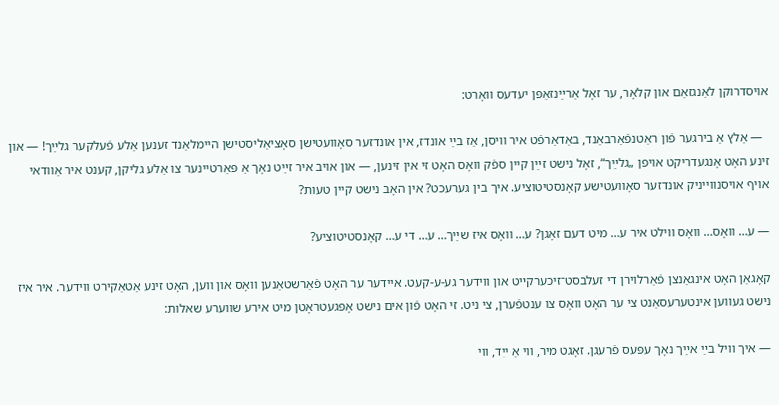אויסדרוקן לאַנגזאַם און קלאָר, ער זאָל אַרײַנזאַפּן יעדעס וואָרט:

  — אַלץ אַ בירגער פֿון ראַטנפֿאַרבאַנד, באַדאַרפֿט איר וויסן, אַז בײַ אונדז, אין אונדזער סאָוועטישן סאָציאַליסטישן היימלאַנד זענען אַלע פֿעלקער גלײַך! — און  זינע האָט אָנגעדריקט אויפן „גלײַך“, זאָל נישט זײַן קיין ספֿק וואָס האָט זי אין זינען, — און אויב איר זײַט נאָך אַ פּאַרטיינער צו אַלע גליקן, קענט איר אַוודאי אויף אויסנווייניק אונדזער סאָוועטישע קאָנסטיטוציע. איך בין גערעכט? אין האָב נישט קיין טעות?

— ע… וואָס… וואָס ווילט איר ע… מיט דעם זאָגן? ע… וואָס איז שײַך… ע… די ע… קאָנסטיטוציע?

קאָגאַן האָט אינגאַנצן פֿאַרלוירן די זעלבסט־זיכערקײט און ווידער גע-ע-קעט. איידער ער האָט פֿאַרשטאַנען וואָס און ווען, האָט זינע אַטאַקירט ווידער. איר איז נישט געווען אינטערעסאַנט צי ער האָט וואָס צו ענטפֿערן, צי ניט. זי האָט פֿון אים נישט אָפּגעטראָטן מיט אירע שווערע שאלות:

— איך וויל בײַ אײַך נאָך עפּעס פֿרעגן. זאָגט מיר, ווי אַ ייִד, ווי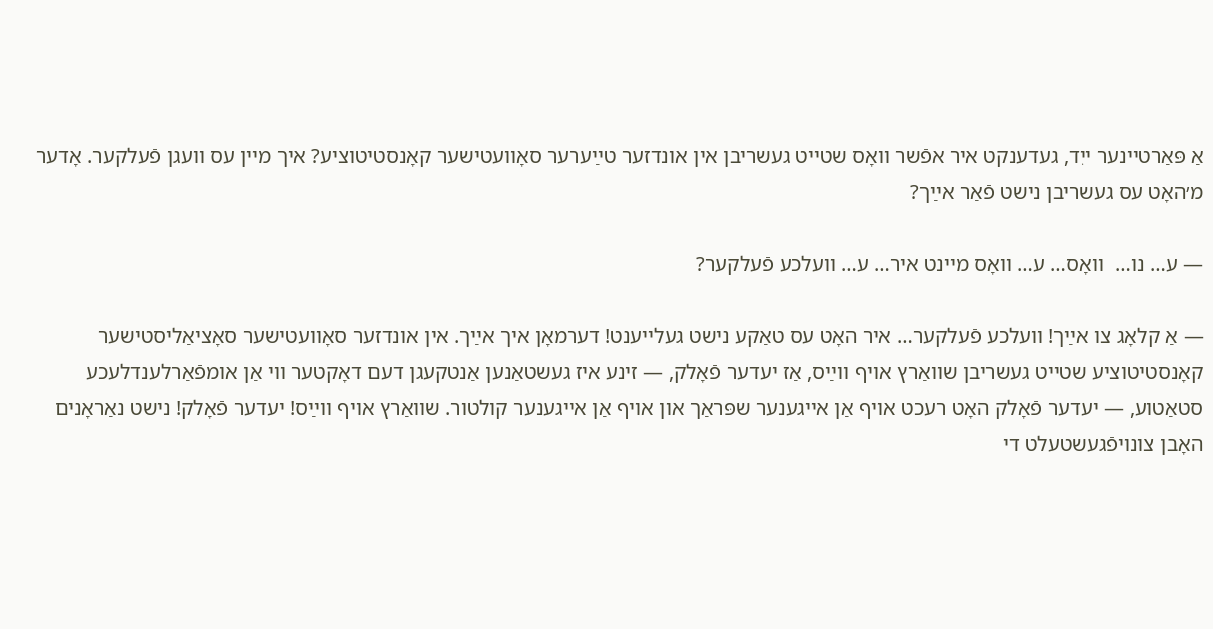אַ פּאַרטיינער ייִד, געדענקט איר אפֿשר וואָס שטייט געשריבן אין אונדזער טײַערער סאָוועטישער קאָנסטיטוציע? איך מיין עס וועגן פֿעלקער. אָדער מ׳האָט עס געשריבן נישט פֿאַר אײַך?

— ע… נו…  וואָס… ע… וואָס מיינט איר… ע… וועלכע פֿעלקער?

— אַ קלאָג צו אײַך! וועלכע פֿעלקער… איר האָט עס טאַקע נישט געלייענט! דערמאָן איך אײַך. אין אונדזער סאָוועטישער סאָציאַליסטישער קאָנסטיטוציע שטייט געשריבן שוואַרץ אויף ווײַס, אַז יעדער פֿאָלק, — זינע איז געשטאַנען אַנטקעגן דעם דאָקטער ווי אַן אומפֿאַרלענדלעכע סטאַטוע, — יעדער פֿאָלק האָט רעכט אויף אַן אייגענער שפּראַך און אויף אַן אייגענער קולטור. שוואַרץ אויף ווײַס! יעדער פֿאָלק! נישט נאַראָנים האָבן צונויפֿגעשטעלט די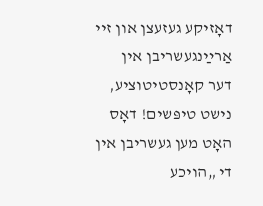דאָזיקע געזעצן און זיי אַרײַנגעשריבן אין דער קאָנסטיטוציע, נישט טיפּשים! דאָס האָט מען געשריבן אין די „הויכע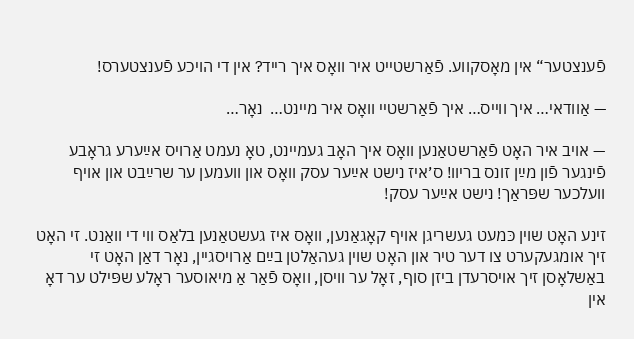פֿענצטער“ אין מאָסקווע. פֿאַרשטייט איר וואָס איך רייד? אין די הויכע פֿענצטערס!

— אַוודאי… איך ווייס… איך פֿאַרשטיי וואָס איר מיינט…  נאָר…

— אויב איר האָט פֿאַרשטאַנען וואָס איך האָב געמיינט, טאָ נעמט אַרויס אײַערע גראָבע פֿינגער פֿון מײַן זונס בריוו! ס׳איז נישט אײַער עסק וואָס און וועמען ער שרײַבט און אויף וועלכער שפּראַך! נישט אײַער עסק!

זינע האָט שוין כּמעט געשריגן אויף קאָגאַנען, וואָס איז געשטאַנען בלאַס ווי די וואַנט. זי האָט זיך אומגעקערט צו דער טיר און האָט שוין געהאַלטן בײַם אַרויסגיין, נאָר דאַן האָט זי באַשלאָסן זיך אויסרעדן ביזן סוף, זאָל ער וויסן, וואָס פֿאַר אַ מיאוסער ראָלע שפּילט ער דאָ אין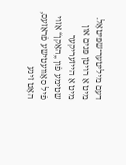דעם מיליטער־שפּיטאָל. מיט אַ רויטן פּנים און מיט אַ הייזעריקער שטימע פֿון „האַקן“ אַזוי פֿיל סאָוועטישע פֿראַזעס, האָט זינע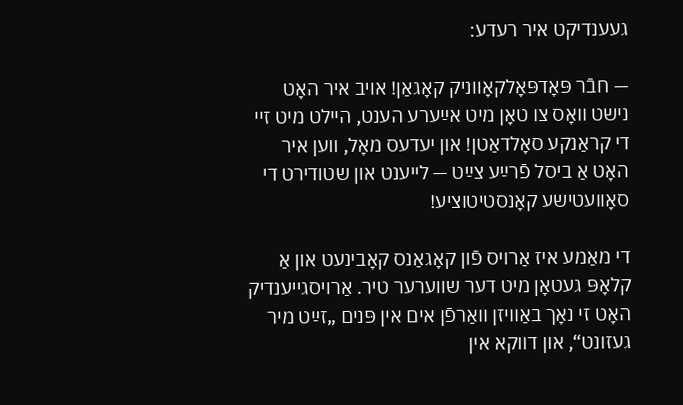געענדיקט איר רעדע:

— חבֿר פּאָדפּאָלקאָווניק קאָגאַן! אויב איר האָט נישט וואָס צו טאָן מיט אײַערע הענט, היילט מיט זיי די קראַנקע סאָלדאַטן! און יעדעס מאָל, ווען איר האָט אַ ביסל פֿרײַע צײַט — לייענט און שטודירט די סאָוועטישע קאָנסטיטוציע!

די מאַמע איז אַרויס פֿון קאָגאַנס קאָבינעט און אַ קלאָפּ געטאָן מיט דער שווערער טיר. אַרויסגייענדיק האָט זי נאָך באַוויזן וואַרפֿן אים אין פּנים „זײַט מיר געזונט“, און דווקא אין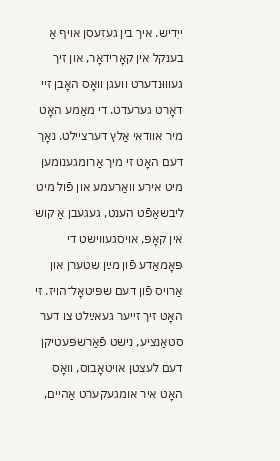ייִדיש. איך בין געזעסן אויף אַ בענקל אין קאָרידאָר, און זיך געוווּנדערט וועגן וואָס האָבן זיי דאָרט גערעדט. די מאַמע האָט מיר אוודאי אַלץ דערציילט. נאָך דעם האָט זי מיך אַרומגענומען מיט אירע וואַרעמע און פֿול מיט ליבשאַפֿט הענט, געגעבן אַ קוש אין קאָפּ, אויסגעווישט די פּאָמאַדע פֿון מײַן שטערן און אַרויס פֿון דעם שפּיטאָל־הויז. זי האָט זיך זייער געאײַלט צו דער סטאַנציע, נישט פֿאַרשפּעטיקן דעם לעצטן אויטאָבוס, וואָס האָט איר אומגעקערט אַהיים,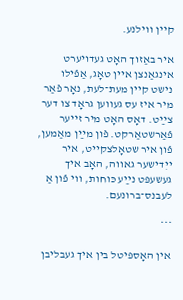קיין ווילנע.

איר באַזוך האָט געדויערט אינגאַנצן איין טאָג, אַפֿילו נישט קיין מעת־לעת, נאָר פֿאַר מיר איז עס געווען גראָד צו דער צײַט. דאָס האָט מיר זייער פֿאַרשטאַרקט. פֿון מײַן מאַמען, פֿון איר שטאָלצקײט, איר ייִדישער גאווה, האָב איך געשעפּט נײַע כּוחות, ווי פֿון אַ לעבנס־ברונעם.

***

אין האָספּיטל בין איך געבליבן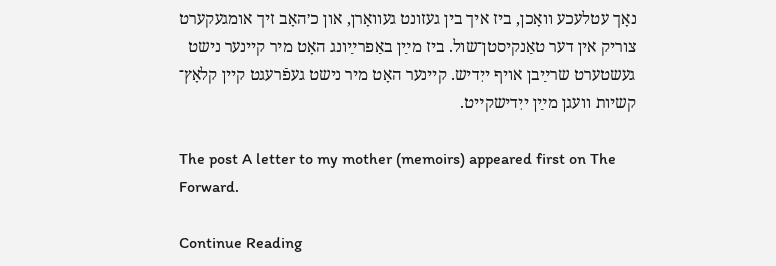נאָך עטלעכע וואָכן, ביז איך בין געזונט געוואָרן, און כ׳האָב זיך אומגעקערט צוריק אין דער טאַנקיסטן־שול. ביז מײַן באַפרײַונג האָט מיר קיינער נישט געשטערט שרײַבן אויף ייִדיש. קיינער האָט מיר נישט געפֿרעגט קיין קלאָץ־ קשיות וועגן מײַן ייִדישקײט.

The post A letter to my mother (memoirs) appeared first on The Forward.

Continue Reading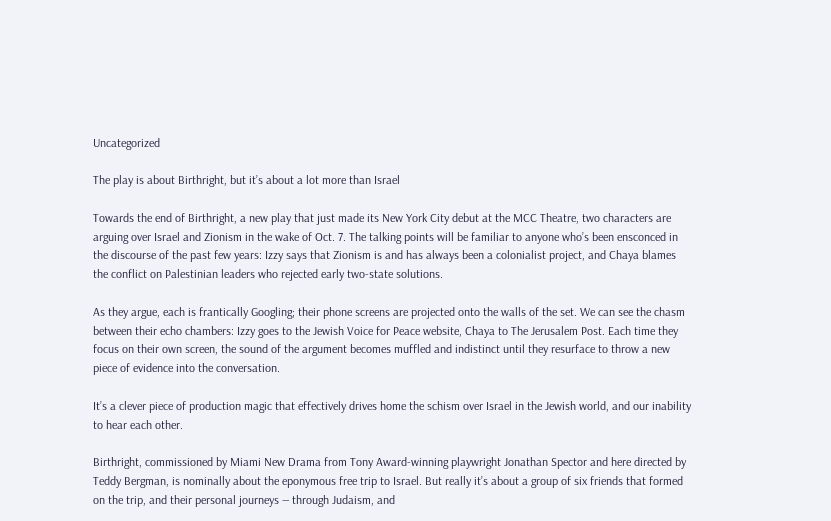Uncategorized

The play is about Birthright, but it’s about a lot more than Israel

Towards the end of Birthright, a new play that just made its New York City debut at the MCC Theatre, two characters are arguing over Israel and Zionism in the wake of Oct. 7. The talking points will be familiar to anyone who’s been ensconced in the discourse of the past few years: Izzy says that Zionism is and has always been a colonialist project, and Chaya blames the conflict on Palestinian leaders who rejected early two-state solutions.

As they argue, each is frantically Googling; their phone screens are projected onto the walls of the set. We can see the chasm between their echo chambers: Izzy goes to the Jewish Voice for Peace website, Chaya to The Jerusalem Post. Each time they focus on their own screen, the sound of the argument becomes muffled and indistinct until they resurface to throw a new piece of evidence into the conversation.

It’s a clever piece of production magic that effectively drives home the schism over Israel in the Jewish world, and our inability to hear each other.

Birthright, commissioned by Miami New Drama from Tony Award-winning playwright Jonathan Spector and here directed by Teddy Bergman, is nominally about the eponymous free trip to Israel. But really it’s about a group of six friends that formed on the trip, and their personal journeys — through Judaism, and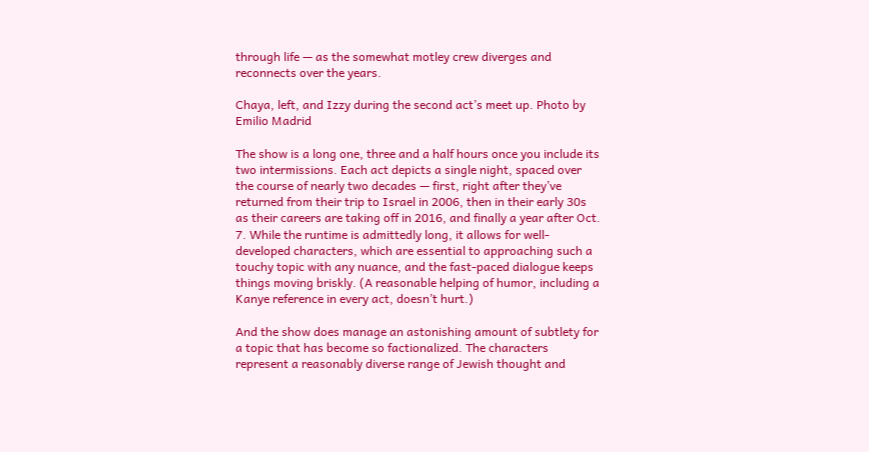through life — as the somewhat motley crew diverges and reconnects over the years.

Chaya, left, and Izzy during the second act’s meet up. Photo by Emilio Madrid

The show is a long one, three and a half hours once you include its two intermissions. Each act depicts a single night, spaced over the course of nearly two decades — first, right after they’ve returned from their trip to Israel in 2006, then in their early 30s as their careers are taking off in 2016, and finally a year after Oct. 7. While the runtime is admittedly long, it allows for well-developed characters, which are essential to approaching such a touchy topic with any nuance, and the fast-paced dialogue keeps things moving briskly. (A reasonable helping of humor, including a Kanye reference in every act, doesn’t hurt.)

And the show does manage an astonishing amount of subtlety for a topic that has become so factionalized. The characters represent a reasonably diverse range of Jewish thought and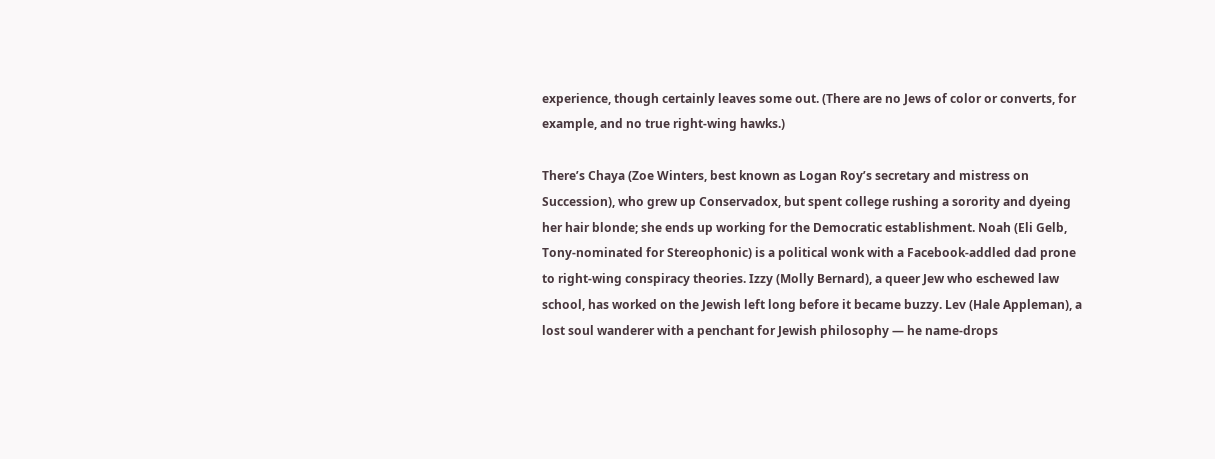experience, though certainly leaves some out. (There are no Jews of color or converts, for example, and no true right-wing hawks.)

There’s Chaya (Zoe Winters, best known as Logan Roy’s secretary and mistress on Succession), who grew up Conservadox, but spent college rushing a sorority and dyeing her hair blonde; she ends up working for the Democratic establishment. Noah (Eli Gelb, Tony-nominated for Stereophonic) is a political wonk with a Facebook-addled dad prone to right-wing conspiracy theories. Izzy (Molly Bernard), a queer Jew who eschewed law school, has worked on the Jewish left long before it became buzzy. Lev (Hale Appleman), a lost soul wanderer with a penchant for Jewish philosophy — he name-drops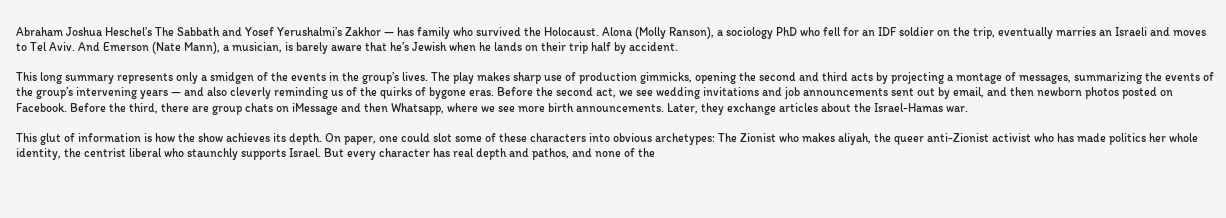Abraham Joshua Heschel’s The Sabbath and Yosef Yerushalmi’s Zakhor — has family who survived the Holocaust. Alona (Molly Ranson), a sociology PhD who fell for an IDF soldier on the trip, eventually marries an Israeli and moves to Tel Aviv. And Emerson (Nate Mann), a musician, is barely aware that he’s Jewish when he lands on their trip half by accident.

This long summary represents only a smidgen of the events in the group’s lives. The play makes sharp use of production gimmicks, opening the second and third acts by projecting a montage of messages, summarizing the events of the group’s intervening years — and also cleverly reminding us of the quirks of bygone eras. Before the second act, we see wedding invitations and job announcements sent out by email, and then newborn photos posted on Facebook. Before the third, there are group chats on iMessage and then Whatsapp, where we see more birth announcements. Later, they exchange articles about the Israel-Hamas war.

This glut of information is how the show achieves its depth. On paper, one could slot some of these characters into obvious archetypes: The Zionist who makes aliyah, the queer anti-Zionist activist who has made politics her whole identity, the centrist liberal who staunchly supports Israel. But every character has real depth and pathos, and none of the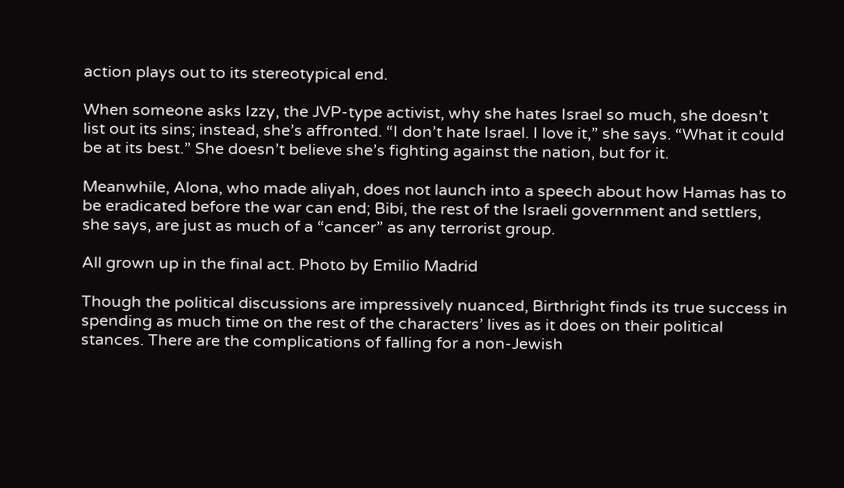action plays out to its stereotypical end.

When someone asks Izzy, the JVP-type activist, why she hates Israel so much, she doesn’t list out its sins; instead, she’s affronted. “I don’t hate Israel. I love it,” she says. “What it could be at its best.” She doesn’t believe she’s fighting against the nation, but for it.

Meanwhile, Alona, who made aliyah, does not launch into a speech about how Hamas has to be eradicated before the war can end; Bibi, the rest of the Israeli government and settlers, she says, are just as much of a “cancer” as any terrorist group.

All grown up in the final act. Photo by Emilio Madrid

Though the political discussions are impressively nuanced, Birthright finds its true success in spending as much time on the rest of the characters’ lives as it does on their political stances. There are the complications of falling for a non-Jewish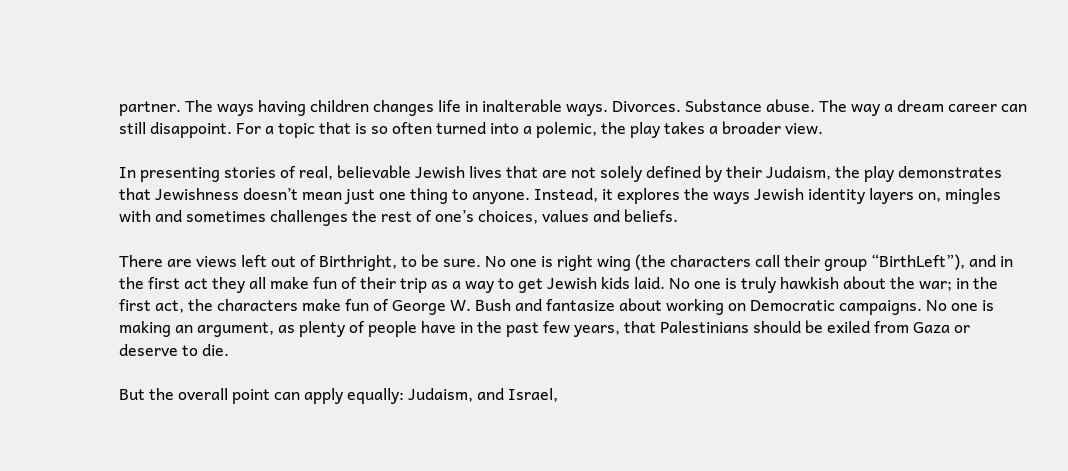partner. The ways having children changes life in inalterable ways. Divorces. Substance abuse. The way a dream career can still disappoint. For a topic that is so often turned into a polemic, the play takes a broader view.

In presenting stories of real, believable Jewish lives that are not solely defined by their Judaism, the play demonstrates that Jewishness doesn’t mean just one thing to anyone. Instead, it explores the ways Jewish identity layers on, mingles with and sometimes challenges the rest of one’s choices, values and beliefs.

There are views left out of Birthright, to be sure. No one is right wing (the characters call their group “BirthLeft”), and in the first act they all make fun of their trip as a way to get Jewish kids laid. No one is truly hawkish about the war; in the first act, the characters make fun of George W. Bush and fantasize about working on Democratic campaigns. No one is making an argument, as plenty of people have in the past few years, that Palestinians should be exiled from Gaza or deserve to die.

But the overall point can apply equally: Judaism, and Israel,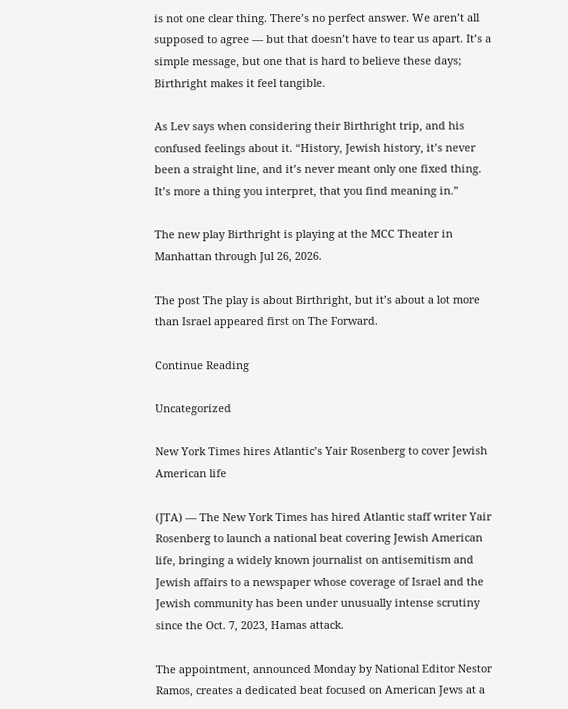is not one clear thing. There’s no perfect answer. We aren’t all supposed to agree — but that doesn’t have to tear us apart. It’s a simple message, but one that is hard to believe these days; Birthright makes it feel tangible.

As Lev says when considering their Birthright trip, and his confused feelings about it. “History, Jewish history, it’s never been a straight line, and it’s never meant only one fixed thing. It’s more a thing you interpret, that you find meaning in.”

The new play Birthright is playing at the MCC Theater in Manhattan through Jul 26, 2026.

The post The play is about Birthright, but it’s about a lot more than Israel appeared first on The Forward.

Continue Reading

Uncategorized

New York Times hires Atlantic’s Yair Rosenberg to cover Jewish American life

(JTA) — The New York Times has hired Atlantic staff writer Yair Rosenberg to launch a national beat covering Jewish American life, bringing a widely known journalist on antisemitism and Jewish affairs to a newspaper whose coverage of Israel and the Jewish community has been under unusually intense scrutiny since the Oct. 7, 2023, Hamas attack.

The appointment, announced Monday by National Editor Nestor Ramos, creates a dedicated beat focused on American Jews at a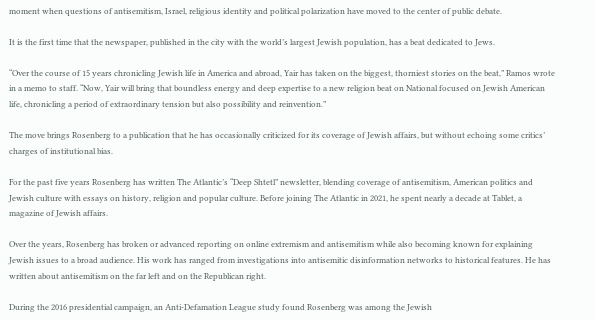moment when questions of antisemitism, Israel, religious identity and political polarization have moved to the center of public debate.

It is the first time that the newspaper, published in the city with the world’s largest Jewish population, has a beat dedicated to Jews.

“Over the course of 15 years chronicling Jewish life in America and abroad, Yair has taken on the biggest, thorniest stories on the beat,” Ramos wrote in a memo to staff. “Now, Yair will bring that boundless energy and deep expertise to a new religion beat on National focused on Jewish American life, chronicling a period of extraordinary tension but also possibility and reinvention.”

The move brings Rosenberg to a publication that he has occasionally criticized for its coverage of Jewish affairs, but without echoing some critics’ charges of institutional bias.

For the past five years Rosenberg has written The Atlantic’s “Deep Shtetl” newsletter, blending coverage of antisemitism, American politics and Jewish culture with essays on history, religion and popular culture. Before joining The Atlantic in 2021, he spent nearly a decade at Tablet, a magazine of Jewish affairs.

Over the years, Rosenberg has broken or advanced reporting on online extremism and antisemitism while also becoming known for explaining Jewish issues to a broad audience. His work has ranged from investigations into antisemitic disinformation networks to historical features. He has written about antisemitism on the far left and on the Republican right.

During the 2016 presidential campaign, an Anti-Defamation League study found Rosenberg was among the Jewish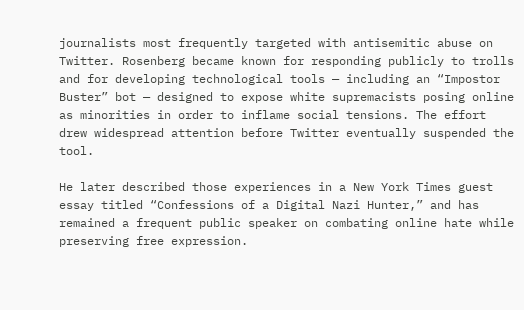journalists most frequently targeted with antisemitic abuse on Twitter. Rosenberg became known for responding publicly to trolls and for developing technological tools — including an “Impostor Buster” bot — designed to expose white supremacists posing online as minorities in order to inflame social tensions. The effort drew widespread attention before Twitter eventually suspended the tool.

He later described those experiences in a New York Times guest essay titled “Confessions of a Digital Nazi Hunter,” and has remained a frequent public speaker on combating online hate while preserving free expression.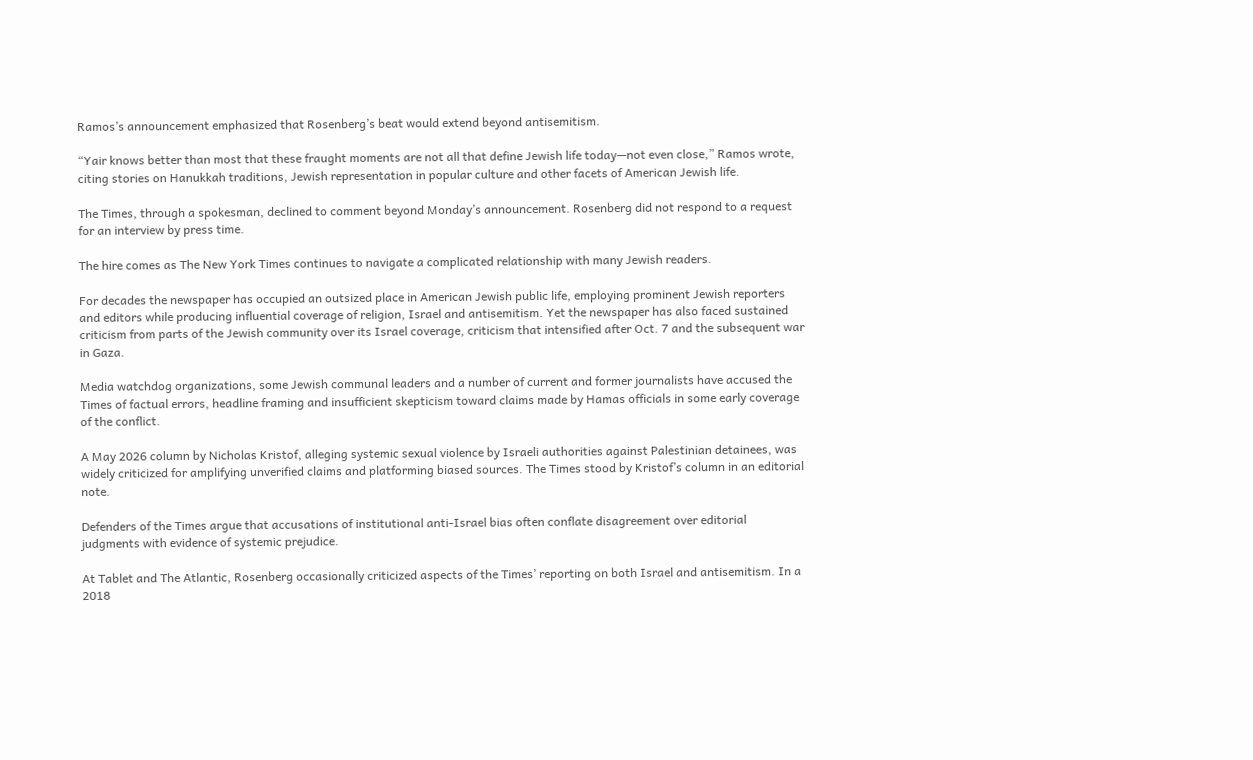Ramos’s announcement emphasized that Rosenberg’s beat would extend beyond antisemitism.

“Yair knows better than most that these fraught moments are not all that define Jewish life today—not even close,” Ramos wrote, citing stories on Hanukkah traditions, Jewish representation in popular culture and other facets of American Jewish life.

The Times, through a spokesman, declined to comment beyond Monday’s announcement. Rosenberg did not respond to a request for an interview by press time.

The hire comes as The New York Times continues to navigate a complicated relationship with many Jewish readers.

For decades the newspaper has occupied an outsized place in American Jewish public life, employing prominent Jewish reporters and editors while producing influential coverage of religion, Israel and antisemitism. Yet the newspaper has also faced sustained criticism from parts of the Jewish community over its Israel coverage, criticism that intensified after Oct. 7 and the subsequent war in Gaza.

Media watchdog organizations, some Jewish communal leaders and a number of current and former journalists have accused the Times of factual errors, headline framing and insufficient skepticism toward claims made by Hamas officials in some early coverage of the conflict.

A May 2026 column by Nicholas Kristof, alleging systemic sexual violence by Israeli authorities against Palestinian detainees, was widely criticized for amplifying unverified claims and platforming biased sources. The Times stood by Kristof’s column in an editorial note.

Defenders of the Times argue that accusations of institutional anti-Israel bias often conflate disagreement over editorial judgments with evidence of systemic prejudice.

At Tablet and The Atlantic, Rosenberg occasionally criticized aspects of the Times’ reporting on both Israel and antisemitism. In a 2018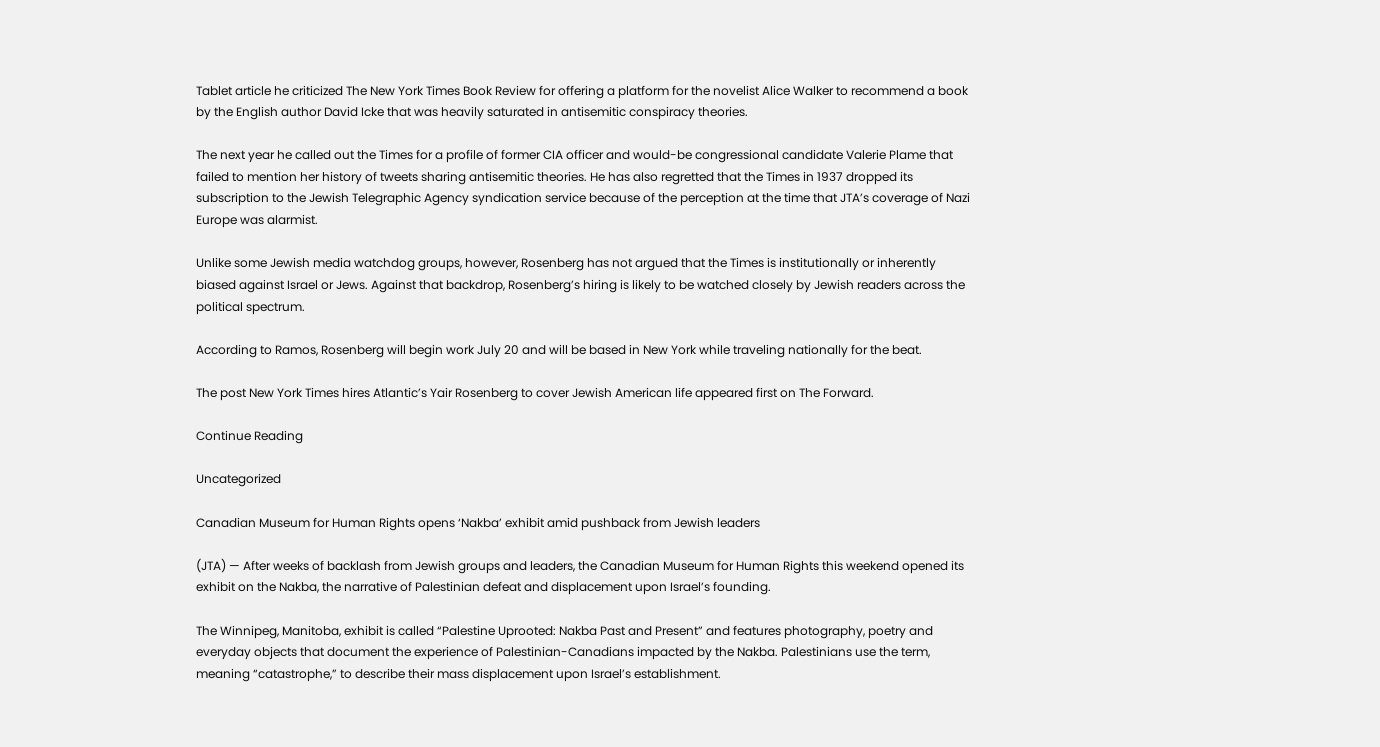Tablet article he criticized The New York Times Book Review for offering a platform for the novelist Alice Walker to recommend a book by the English author David Icke that was heavily saturated in antisemitic conspiracy theories.

The next year he called out the Times for a profile of former CIA officer and would-be congressional candidate Valerie Plame that failed to mention her history of tweets sharing antisemitic theories. He has also regretted that the Times in 1937 dropped its subscription to the Jewish Telegraphic Agency syndication service because of the perception at the time that JTA’s coverage of Nazi Europe was alarmist.

Unlike some Jewish media watchdog groups, however, Rosenberg has not argued that the Times is institutionally or inherently biased against Israel or Jews. Against that backdrop, Rosenberg’s hiring is likely to be watched closely by Jewish readers across the political spectrum.

According to Ramos, Rosenberg will begin work July 20 and will be based in New York while traveling nationally for the beat.

The post New York Times hires Atlantic’s Yair Rosenberg to cover Jewish American life appeared first on The Forward.

Continue Reading

Uncategorized

Canadian Museum for Human Rights opens ‘Nakba’ exhibit amid pushback from Jewish leaders

(JTA) — After weeks of backlash from Jewish groups and leaders, the Canadian Museum for Human Rights this weekend opened its exhibit on the Nakba, the narrative of Palestinian defeat and displacement upon Israel’s founding.

The Winnipeg, Manitoba, exhibit is called “Palestine Uprooted: Nakba Past and Present” and features photography, poetry and everyday objects that document the experience of Palestinian-Canadians impacted by the Nakba. Palestinians use the term, meaning “catastrophe,” to describe their mass displacement upon Israel’s establishment.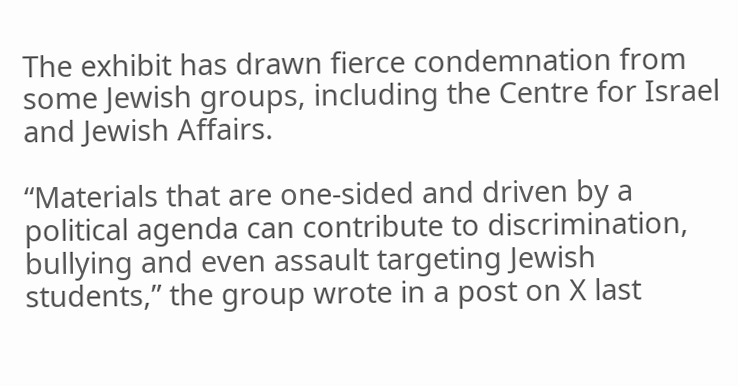The exhibit has drawn fierce condemnation from some Jewish groups, including the Centre for Israel and Jewish Affairs.

“Materials that are one-sided and driven by a political agenda can contribute to discrimination, bullying and even assault targeting Jewish students,” the group wrote in a post on X last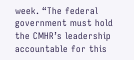week. “The federal government must hold the CMHR’s leadership accountable for this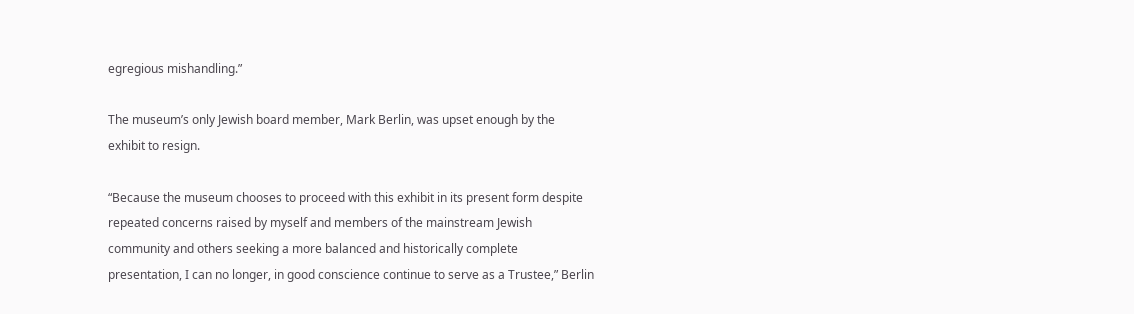egregious mishandling.”

The museum’s only Jewish board member, Mark Berlin, was upset enough by the exhibit to resign.

“Because the museum chooses to proceed with this exhibit in its present form despite repeated concerns raised by myself and members of the mainstream Jewish community and others seeking a more balanced and historically complete presentation, I can no longer, in good conscience continue to serve as a Trustee,” Berlin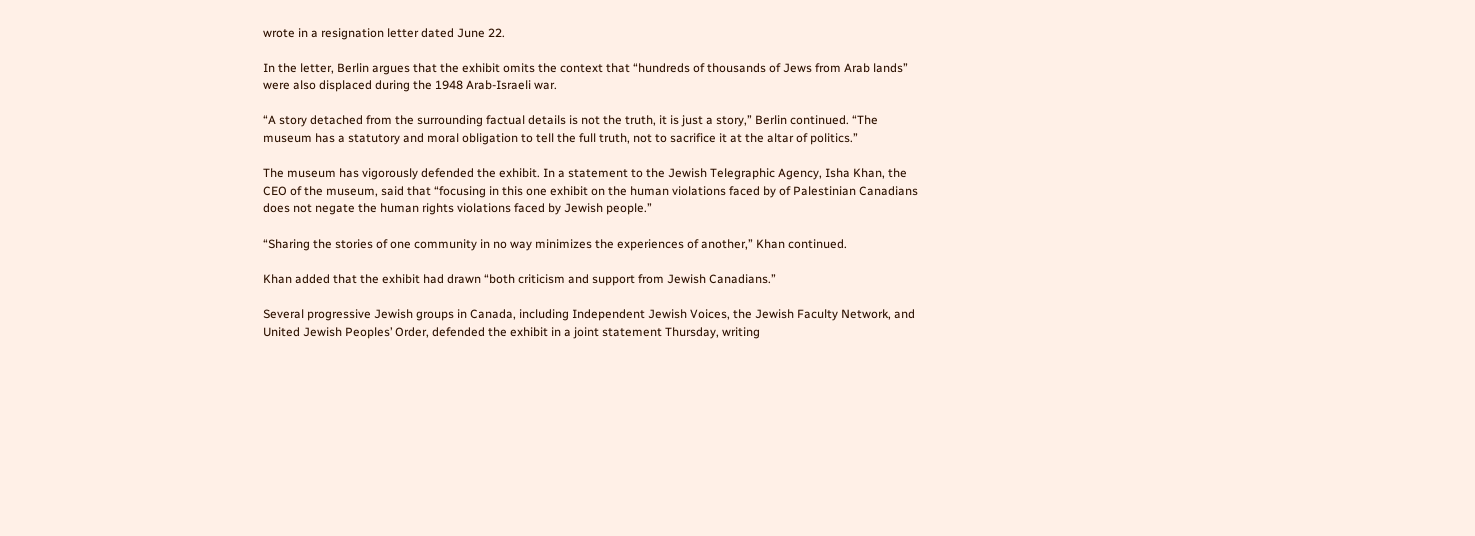wrote in a resignation letter dated June 22.

In the letter, Berlin argues that the exhibit omits the context that “hundreds of thousands of Jews from Arab lands” were also displaced during the 1948 Arab-Israeli war.

“A story detached from the surrounding factual details is not the truth, it is just a story,” Berlin continued. “The museum has a statutory and moral obligation to tell the full truth, not to sacrifice it at the altar of politics.”

The museum has vigorously defended the exhibit. In a statement to the Jewish Telegraphic Agency, Isha Khan, the CEO of the museum, said that “focusing in this one exhibit on the human violations faced by of Palestinian Canadians does not negate the human rights violations faced by Jewish people.”

“Sharing the stories of one community in no way minimizes the experiences of another,” Khan continued.

Khan added that the exhibit had drawn “both criticism and support from Jewish Canadians.”

Several progressive Jewish groups in Canada, including Independent Jewish Voices, the Jewish Faculty Network, and United Jewish Peoples’ Order, defended the exhibit in a joint statement Thursday, writing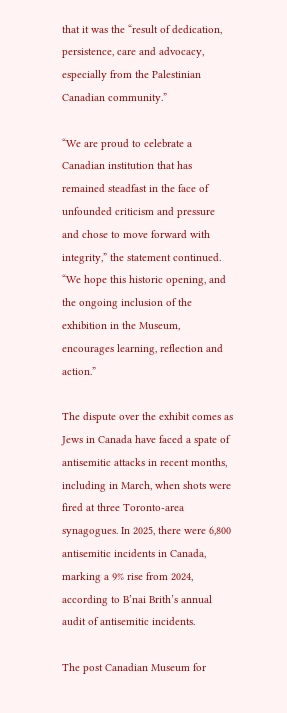that it was the “result of dedication, persistence, care and advocacy, especially from the Palestinian Canadian community.”

“We are proud to celebrate a Canadian institution that has remained steadfast in the face of unfounded criticism and pressure and chose to move forward with integrity,” the statement continued. “We hope this historic opening, and the ongoing inclusion of the exhibition in the Museum, encourages learning, reflection and action.”

The dispute over the exhibit comes as Jews in Canada have faced a spate of antisemitic attacks in recent months, including in March, when shots were fired at three Toronto-area synagogues. In 2025, there were 6,800 antisemitic incidents in Canada, marking a 9% rise from 2024, according to B’nai Brith’s annual audit of antisemitic incidents.

The post Canadian Museum for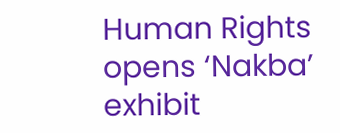Human Rights opens ‘Nakba’ exhibit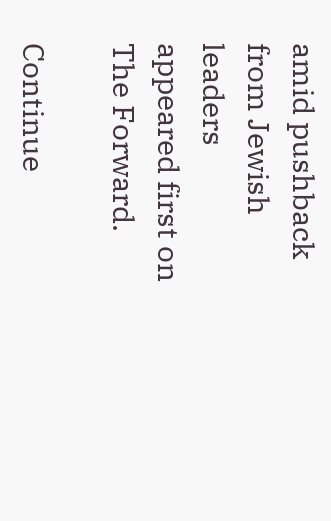amid pushback from Jewish leaders appeared first on The Forward.

Continue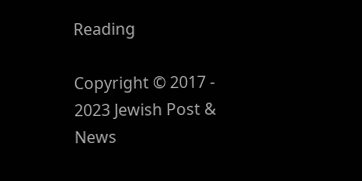Reading

Copyright © 2017 - 2023 Jewish Post & News